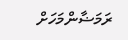ރަމަޟާންމަހަށް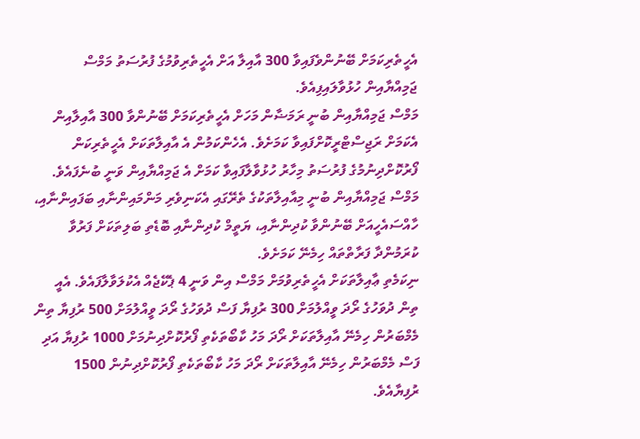އެހީތެރިކަމަށް ބޭނުންވެފައިވާ 300 އާއިލާ އަށް އެހީތެރިވުމުގެ ފުރުސަތު މަމްސް ޖަމިއްޔާއިން ހުޅުވާލައިފިއެވެ.
މަމްސް ޖަމިއްޔާއިން ބުނީ ރަމަޟާން މަހަށް އެހީތެރިކަމަށް ބޭނުންވާ 300 އާއިލާއިން އެކަމަށް ރަޖިސްޓްރީކޮށްފައިވާ ކަމަށެވެ. އެހެންކަމުން އެ އާއިލާތަކަށް އެހީތެރިކަން ފޯރުކޮށްދިނުމުގެ ފުރުސަތު މިހާރު ހުޅުވާލާފައިވާ ކަމަށް އެ ޖަމިއްޔާއިން ވަނީ ބުނެފައެވެ.
މަމްސް ޖަމިއްޔާއިން ބުނީ މިއާއިލާތަކުގެ ތެރޭގައި އެކަނިވެރި މަންމައިންނާއި ބަފައިންނާއި، ހާއްސައެހީއަށް ބޭނުންވާ ކުދިންނާއި، ޔަތީމް ކުދިންނާއި ބޮޑެތި ބަލިތަކަށް ފަރުވާ ކުރަމުންދާ ފަރާތްތައް ހިމެނޭ ކަމަށެވެ.
ނިކަމެތި ޢާއިލާތަކަށް އެހީތެރިވުމަށް މަމްސް އިން ވަނީ 4 ޕެކޭޖެއް އެކުލަވާލާފައެވެ. އެއީ ތިން ދުވަހުގެ ރޯދަ ވީއްލުމަށް 300 ރުފިޔާ ފަސް ދުވަހުގެ ރޯދަ ވީއްލުމަށް 500 ރުފިޔާ ތިން މެމްބަރުން ހިމެނޭ އާއިލާތަކަށް ރޯދަ މަހު ކާބޯތަކެތި ފޯރުކޮށްދިނުމަށް 1000 ރުފިޔާ އަދި ފަސް މެމްބަރުން ހިމެނޭ އާއިލާތަކަށް ރޯދަ މަހު ކާބޯތަކެތި ފޯރުކޮށްދިނުން 1500 ރުފިޔާއެވެ.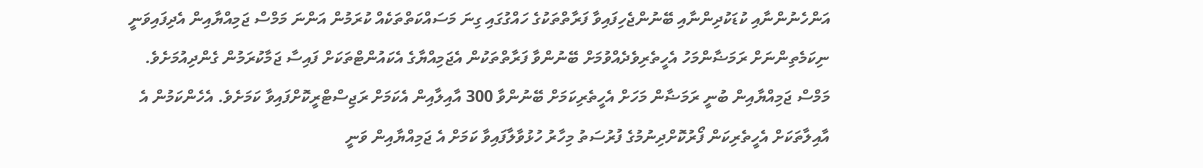އަންހެނުންނާއި ކުޑަކުދިންނާއި ބޭނުންޖެހިފައިވާ ފަރާތްތަކުގެ ހައްގުގައި ގިނަ މަސައްކަތްތަކެއް ކުރަމުން އަންނަ މަމްސް ޖަމިއްޔާއިން އެދިފައިވަނީ ނިކަމެތިންނަށް ރަމަޟާންމަހު އެހީތެރިވެދެއްވުމަށް ބޭނުންވާ ފަރާތްތަކުން އެޖަމިއްޔާގެ އެކައުންޓްތަކަށް ފައިސާ ޖަމާކުރަމުން ގެންދިއުމަށެވެ.
މަމްސް ޖަމިއްޔާއިން ބުނީ ރަމަޟާން މަހަށް އެހީތެރިކަމަށް ބޭނުންވާ 300 އާއިލާއިން އެކަމަށް ރަޖިސްޓްރީކޮށްފައިވާ ކަމަށެވެ. އެހެންކަމުން އެ އާއިލާތަކަށް އެހީތެރިކަން ފޯރުކޮށްދިނުމުގެ ފުރުސަތު މިހާރު ހުޅުވާލާފައިވާ ކަމަށް އެ ޖަމިއްޔާއިން ވަނީ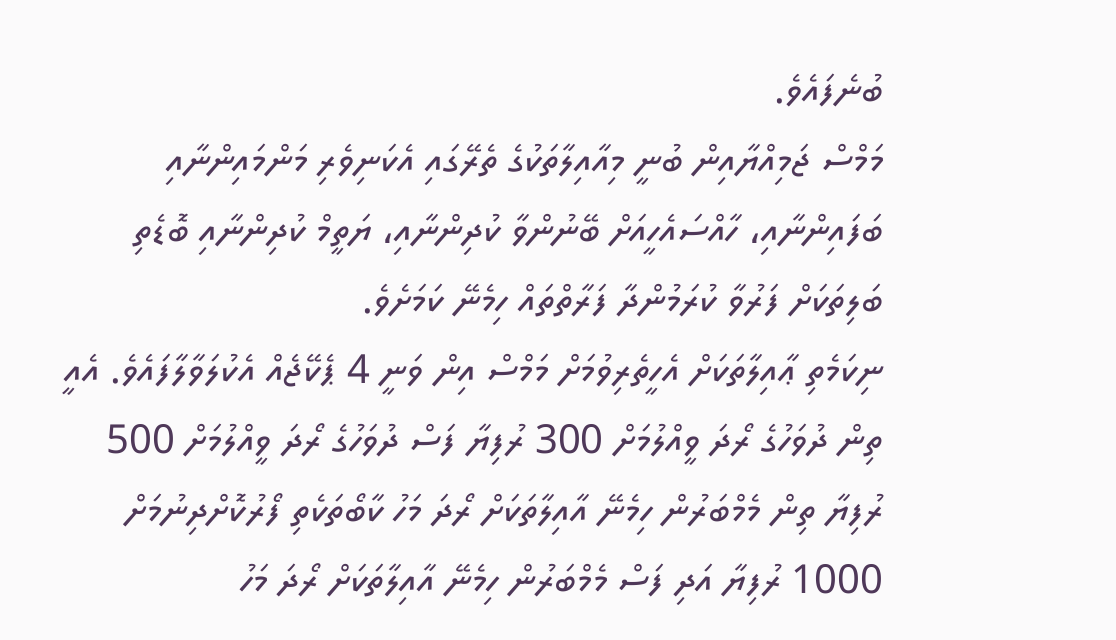ބުނެފައެވެ.
މަމްސް ޖަމިއްޔާއިން ބުނީ މިއާއިލާތަކުގެ ތެރޭގައި އެކަނިވެރި މަންމައިންނާއި ބަފައިންނާއި، ހާއްސައެހީއަށް ބޭނުންވާ ކުދިންނާއި، ޔަތީމް ކުދިންނާއި ބޮޑެތި ބަލިތަކަށް ފަރުވާ ކުރަމުންދާ ފަރާތްތައް ހިމެނޭ ކަމަށެވެ.
ނިކަމެތި ޢާއިލާތަކަށް އެހީތެރިވުމަށް މަމްސް އިން ވަނީ 4 ޕެކޭޖެއް އެކުލަވާލާފައެވެ. އެއީ ތިން ދުވަހުގެ ރޯދަ ވީއްލުމަށް 300 ރުފިޔާ ފަސް ދުވަހުގެ ރޯދަ ވީއްލުމަށް 500 ރުފިޔާ ތިން މެމްބަރުން ހިމެނޭ އާއިލާތަކަށް ރޯދަ މަހު ކާބޯތަކެތި ފޯރުކޮށްދިނުމަށް 1000 ރުފިޔާ އަދި ފަސް މެމްބަރުން ހިމެނޭ އާއިލާތަކަށް ރޯދަ މަހު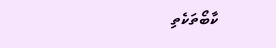ކާބޯތަކެތި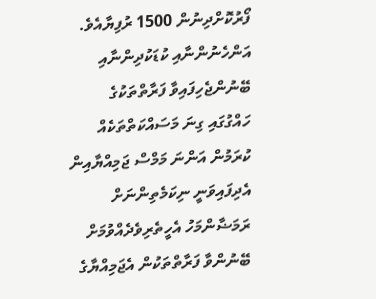ފޯރުކޮށްދިނުން 1500 ރުފިޔާއެވެ.
އަންހެނުންނާއި ކުޑަކުދިންނާއި ބޭނުންޖެހިފައިވާ ފަރާތްތަކުގެ ހައްގުގައި ގިނަ މަސައްކަތްތަކެއް ކުރަމުން އަންނަ މަމްސް ޖަމިއްޔާއިން އެދިފައިވަނީ ނިކަމެތިންނަށް ރަމަޟާންމަހު އެހީތެރިވެދެއްވުމަށް ބޭނުންވާ ފަރާތްތަކުން އެޖަމިއްޔާގެ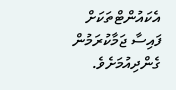އެކައުންޓްތަކަށް ފައިސާ ޖަމާކުރަމުން ގެންދިއުމަށެވެ.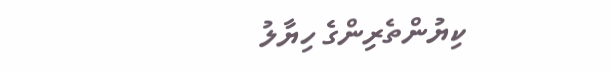ކިޔުންތެރިންގެ ހިޔާލު